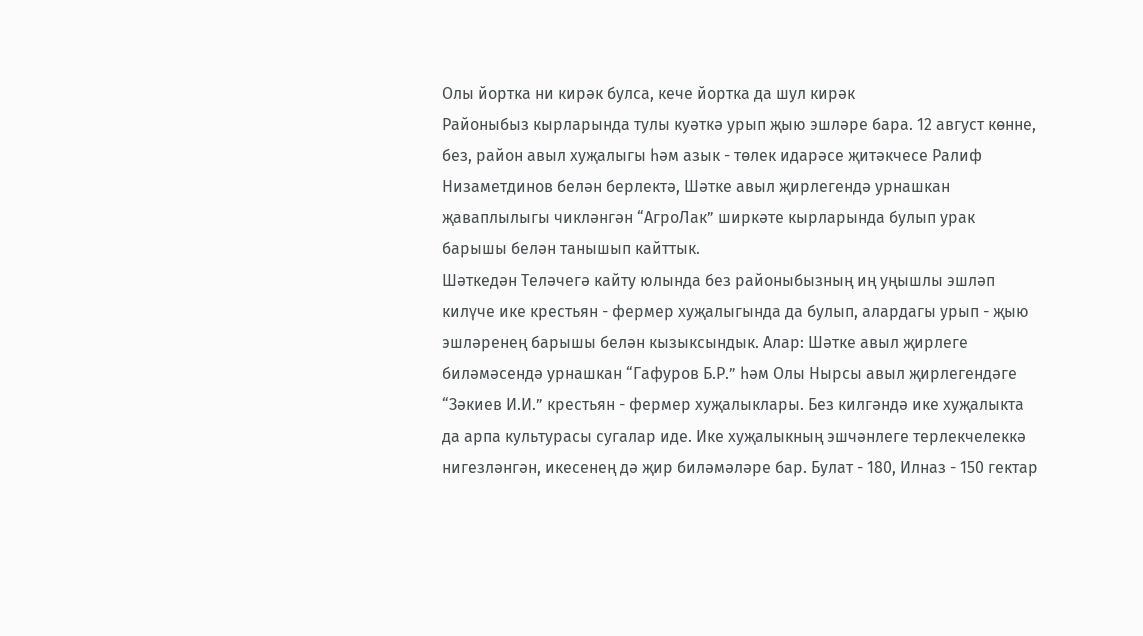Олы йортка ни кирәк булса, кече йортка да шул кирәк
Районыбыз кырларында тулы куәткә урып җыю эшләре бара. 12 август көнне, без, район авыл хуҗалыгы һәм азык - төлек идарәсе җитәкчесе Ралиф Низаметдинов белән берлектә, Шәтке авыл җирлегендә урнашкан җаваплылыгы чикләнгән “АгроЛак” ширкәте кырларында булып урак барышы белән танышып кайттык.
Шәткедән Теләчегә кайту юлында без районыбызның иң уңышлы эшләп килүче ике крестьян - фермер хуҗалыгында да булып, алардагы урып - җыю эшләренең барышы белән кызыксындык. Алар: Шәтке авыл җирлеге биләмәсендә урнашкан “Гафуров Б.Р.” һәм Олы Нырсы авыл җирлегендәге “Зәкиев И.И.” крестьян - фермер хуҗалыклары. Без килгәндә ике хуҗалыкта да арпа культурасы сугалар иде. Ике хуҗалыкның эшчәнлеге терлекчелеккә нигезләнгән, икесенең дә җир биләмәләре бар. Булат - 180, Илназ - 150 гектар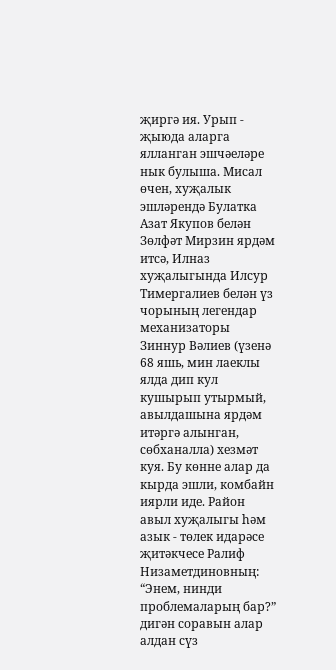җиргә ия. Урып - җыюда аларга ялланган эшчәеләре нык булыша. Мисал өчен, хуҗалык эшләрендә Булатка Азат Якупов белән Зөлфәт Мирзин ярдәм итсә, Илназ хуҗалыгында Илсур Тимергалиев белән үз чорының легендар механизаторы Зиннур Вәлиев (үзенә 68 яшь, мин лаеклы ялда дип кул кушырып утырмый, авылдашына ярдәм итәргә алынган, сөбханалла) хезмәт куя. Бу көнне алар да кырда эшли, комбайн иярли иде. Район авыл хуҗалыгы һәм азык - төлек идарәсе җитәкчесе Ралиф Низаметдиновның: “Энем, нинди проблемаларың бар?” дигән соравын алар алдан сүз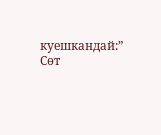куешкандай:” Сөт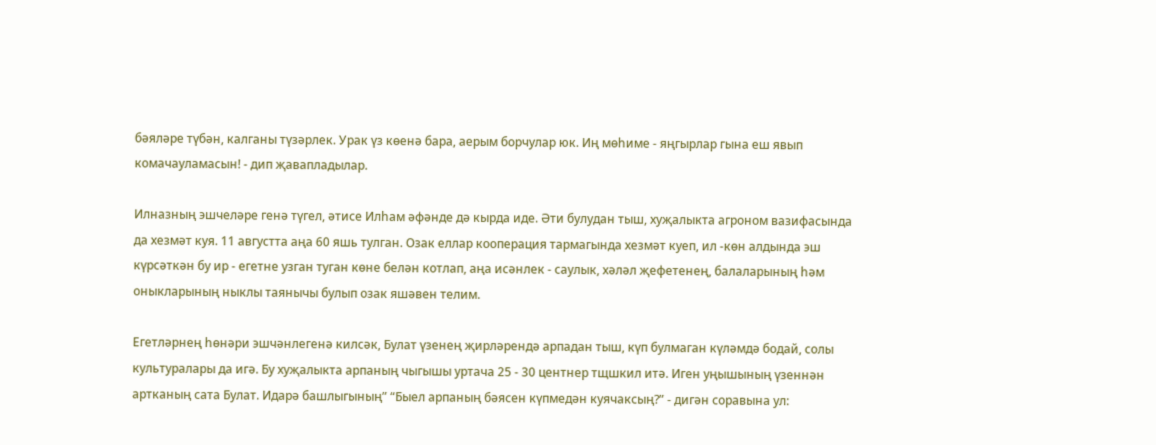бәяләре түбән, калганы түзәрлек. Урак үз көенә бара, аерым борчулар юк. Иң мөһиме - яңгырлар гына еш явып комачауламасын! - дип җавапладылар.

Илназның эшчеләре генә түгел, әтисе Илһам әфәнде дә кырда иде. Әти булудан тыш, хуҗалыкта агроном вазифасында да хезмәт куя. 11 августта аңа 60 яшь тулган. Озак еллар кооперация тармагында хезмәт куеп, ил -көн алдында эш күрсәткән бу ир - егетне узган туган көне белән котлап, аңа исәнлек - саулык, хәләл җефетенең, балаларының һәм оныкларының ныклы таянычы булып озак яшәвен телим.

Егетләрнең һөнәри эшчәнлегенә килсәк, Булат үзенең җирләрендә арпадан тыш, күп булмаган күләмдә бодай, солы культуралары да игә. Бу хуҗалыкта арпаның чыгышы уртача 25 - 30 центнер тщшкил итә. Иген уңышының үзеннән артканың сата Булат. Идарә башлыгының” “Быел арпаның бәясен күпмедән куячаксың?” - дигән соравына ул: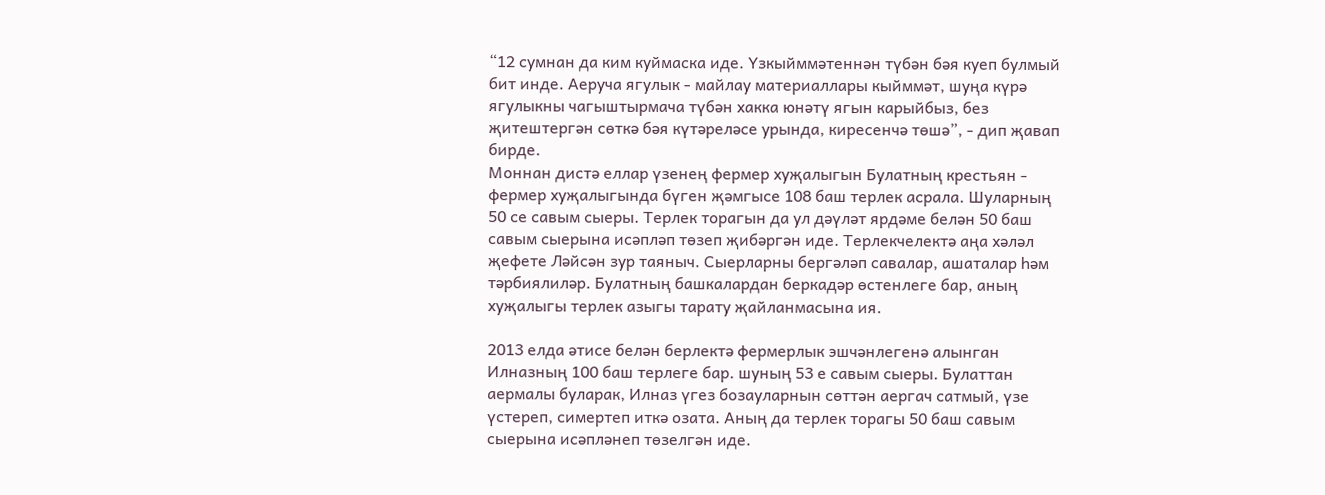“12 сумнан да ким куймаска иде. Үзкыйммәтеннән түбән бәя куеп булмый бит инде. Аеруча ягулык - майлау материаллары кыйммәт, шуңа күрә ягулыкны чагыштырмача түбән хакка юнәтү ягын карыйбыз, без җитештергән сөткә бәя күтәреләсе урында, киресенчә төшә”, - дип җавап бирде.
Моннан дистә еллар үзенең фермер хуҗалыгын Булатның крестьян - фермер хуҗалыгында бүген җәмгысе 108 баш терлек асрала. Шуларның 50 се савым сыеры. Терлек торагын да ул дәүләт ярдәме белән 50 баш савым сыерына исәпләп төзеп җибәргән иде. Терлекчелектә аңа хәләл җефете Ләйсән зур таяныч. Сыерларны бергәләп савалар, ашаталар һәм тәрбиялиләр. Булатның башкалардан беркадәр өстенлеге бар, аның хуҗалыгы терлек азыгы тарату җайланмасына ия.

2013 елда әтисе белән берлектә фермерлык эшчәнлегенә алынган Илназның 100 баш терлеге бар. шуның 53 е савым сыеры. Булаттан аермалы буларак, Илназ үгез бозауларнын сөттән аергач сатмый, үзе үстереп, симертеп иткә озата. Аның да терлек торагы 50 баш савым сыерына исәпләнеп төзелгән иде.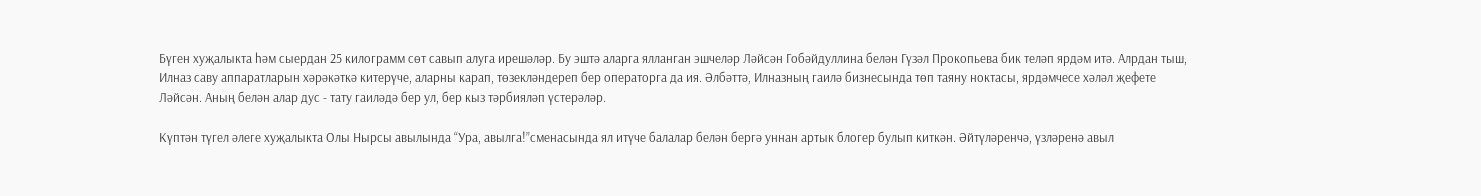Бүген хуҗалыкта һәм сыердан 25 килограмм сөт савып алуга ирешәләр. Бу эштә аларга ялланган эшчеләр Ләйсән Гобәйдуллина белән Гүзәл Прокопьева бик теләп ярдәм итә. Алрдан тыш, Илназ саву аппаратларын хәрәкәткә китерүче, аларны карап, төзекләндереп бер операторга да ия. Әлбәттә, Илназның гаилә бизнесында төп таяну ноктасы, ярдәмчесе хәләл җефете Ләйсән. Аның белән алар дус - тату гаиләдә бер ул, бер кыз тәрбияләп үстерәләр.

Күптән түгел әлеге хуҗалыкта Олы Нырсы авылында “Ура, авылга!”сменасында ял итүче балалар белән бергә уннан артык блогер булып киткән. Әйтүләренчә, үзләренә авыл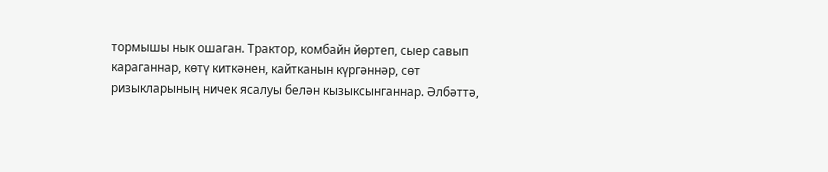тормышы нык ошаган. Трактор, комбайн йөртеп, сыер савып караганнар, көтү киткәнен, кайтканын күргәннәр, сөт ризыкларының ничек ясалуы белән кызыксынганнар. Әлбәттә,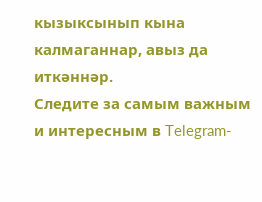кызыксынып кына калмаганнар, авыз да иткәннәр.
Следите за самым важным и интересным в Telegram-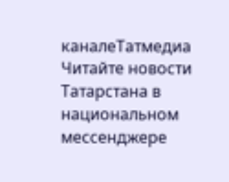каналеТатмедиа
Читайте новости Татарстана в национальном мессенджере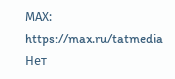MАХ: https://max.ru/tatmedia
Нет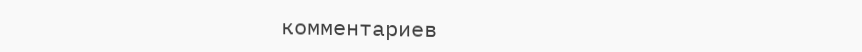комментариев